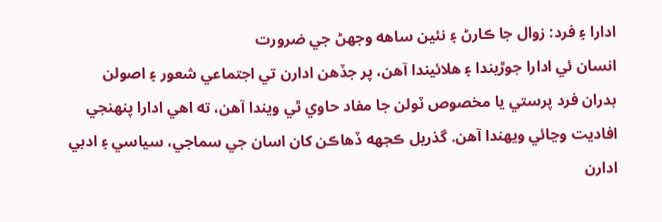ادارا ۽ فرد: زوال جا ڪارڻ ۽ نئين ساهه وجهڻ جي ضرورت
انسان ئي ادارا جوڙيندا ۽ هلائيندا آهن، پر جڏهن ادارن تي اجتماعي شعور ۽ اصولن بدران فرد پرستي يا مخصوص ٽولن جا مفاد حاوي ٿي ويندا آهن، ته اهي ادارا پنهنجي افاديت وڃائي ويهندا آهن. گذريل ڪجھه ڏهاڪن کان اسان جي سماجي، سياسي ۽ ادبي ادارن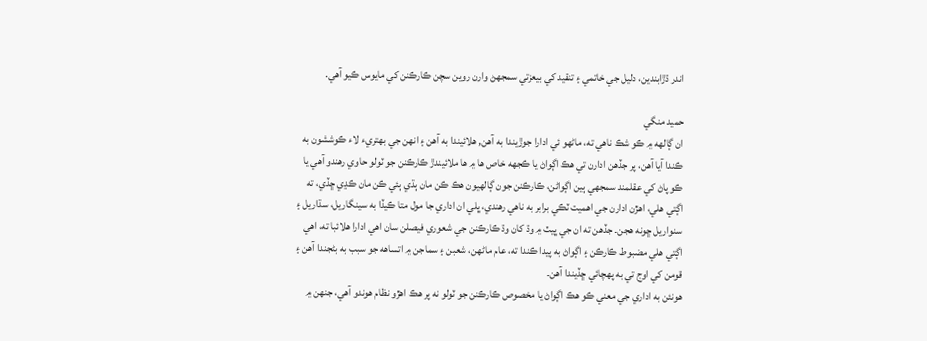اندر ڌڙابندين، دليل جي خاتمي ۽ تنقيد کي بيعزتي سمجهڻ وارن روين سچن ڪارڪنن کي مايوس ڪيو آهي.

حميد منگي
ان ڳالهه ۾ ڪو شڪ ناهي ته، ماڻهو ئي ادارا جوڙيندا به آهن, هلائيندا به آهن ۽ انهن جي بهتريء لاء ڪوششون به ڪندا آيا آهن، پر جڏهن ادارن تي هڪ اڳواڻ يا ڪجهه خاص ها ۾ ها ملائيندڙ ڪارڪنن جو ٽولو حاوي رهندو آهي يا ڪو پاڻ کي عقلمند سمجهي ٻين اڳواڻن، ڪارڪنن جون ڳالهيون هڪ ڪن مان ٻڌي ٻئي ڪن مان ڪڍي ڇڏي، ته اڳتي هلي، اهڙن ادارن جي اهميت ٽڪي برابر به ناهي رهندي، ڀلي ان اداري جا مول متا ڪيڏا به سينگاريل، سڌاريل ۽ سنواريل ڇونه هجن۔ جڏهن ته ان جي ڀيٽ ۾ وڌ کان وڌ ڪارڪنن جي شعوري فيصلن سان اهي ادارا هلائبا ته، اهي اڳتي هلي مضبوط ڪارڪن ۽ اڳواڻ به پيدا ڪندا ته، عام ماڻهن، شعبن ۽ سماجن ۾ اتساهه جو سبب به بڻجندا آهن ۽ قومن کي اوج تي به پهچائي ڇڏيندا آهن۔
هونئن به اداري جي معني ڪو هڪ اڳواڻ يا مخصوص ڪارڪنن جو ٽولو نه پر هڪ اهڙو نظام هوندو آهي، جنهن ۾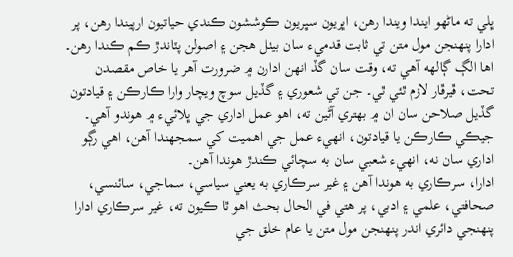ڀلي ته ماڻهو ايندا ويندا رهن، اڀريون سڀريون ڪوششون ڪندي حياتيون ارپيندا رهن، پر ادارا پنهنجن مول متن تي ثابت قدميء سان بيٺل هجن ۽ اصولن پٽاندڙ ڪم ڪندا رهن۔ اها الڳ ڳالهه آهي ته، وقت سان گڏ انهن ادارن ۾ ضرورت آهر يا خاص مقصدن تحت، ڦيرڦار لازم ٿئي ٿي۔ جن تي شعوري ۽ گڏيل سوچ ويچار وارا ڪارڪن ۽ قيادتون گڏيل صلاحن سان ان ۾ بهتري آڻين ته، اهو عمل اداري جي ڀلائيء ۾ هوندو آهي۔ جيڪي ڪارڪن يا قيادتون، انهيء عمل جي اهميت کي سمجهندا آهن، اهي رڳو اداري سان نه، انهيء شعبي سان به سچائي ڪندڙ هوندا آهن۔
ادارا، سرڪاري به هوندا آهن ۽ غير سرڪاري به يعني سياسي، سماجي، سائنسي، صحافتي، علمي ۽ ادبي، پر هتي في الحال بحث اهو ٿا ڪيون ته، غير سرڪاري ادارا پنهنجي دائري اندر پنهنجن مول متن يا عام خلق جي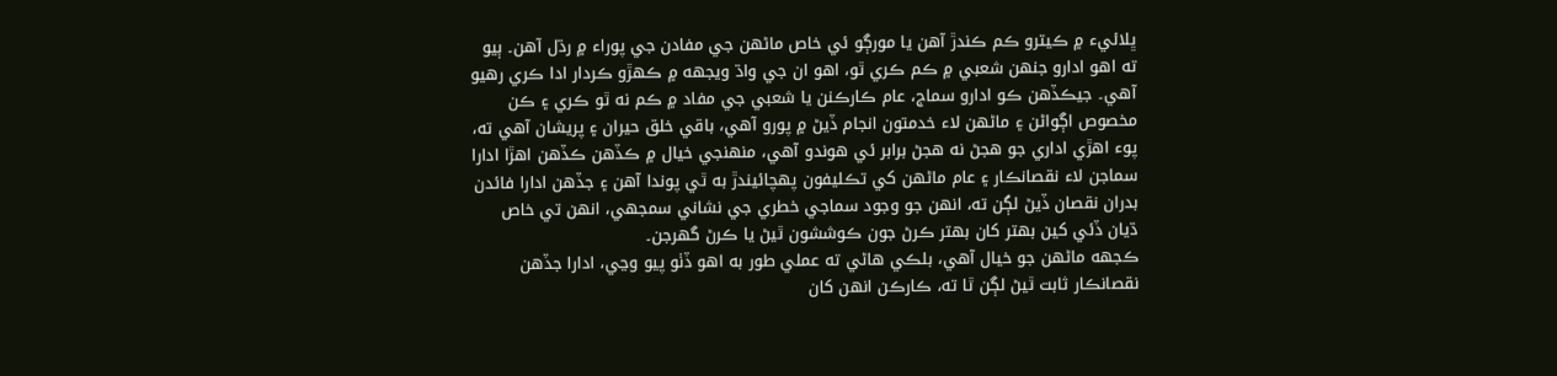ڀلائيء ۾ ڪيترو ڪم ڪندڙ آهن يا مورڳو ئي خاص ماڻهن جي مفادن جي پوراء ۾ رڌل آهن۔ ٻيو ته اهو ادارو جنهن شعبي ۾ ڪم ڪري ٿو، اهو ان جي واڌ ويجهه ۾ ڪهڙو ڪردار ادا ڪري رهيو آهي۔ جيڪڏهن ڪو ادارو سماج، عام ڪارڪنن يا شعبي جي مفاد ۾ ڪم نه ٿو ڪري ۽ ڪن مخصوص اڳواڻن ۽ ماڻهن لاء خدمتون انجام ڏيڻ ۾ پورو آهي، باقي خلق حيران ۽ پريشان آهي ته، پوء اهڙي اداري جو هجڻ نه هجڻ برابر ئي هوندو آهي، منهنجي خيال ۾ ڪڏهن ڪڏهن اهڙا ادارا سماجن لاء نقصانڪار ۽ عام ماڻهن کي تڪليفون پهچائيندڙ به ٿي پوندا آهن ۽ جڏهن ادارا فائدن بدران نقصان ڏيڻ لڳن ته، انهن جو وجود سماجي خطري جي نشاني سمجهي، انهن تي خاص ڌيان ڏئي کين بهتر کان بهتر ڪرڻ جون ڪوششون ٿيڻ يا ڪرڻ گهرجن۔
ڪجهه ماڻهن جو خيال آهي، بلڪي هاڻي ته عملي طور به اهو ڏٺو پيو وڃي، ادارا جڏهن نقصانڪار ثابت ٿيڻ لڳن ٿا ته، ڪارڪن انهن کان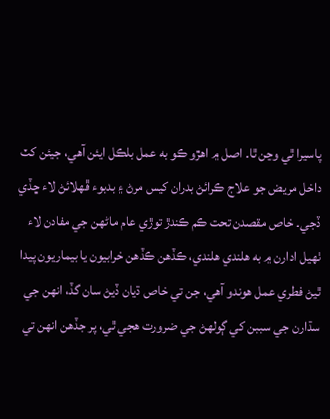پاسيرا ٿي وڃن ٿا۔ اصل ۾ اهڙو ڪو به عمل بلڪل ايئن آهي، جيئن کٽ داخل مريض جو علاج ڪرائڻ بدران کيس مرڻ ۽ بدبوء ڦهلائڻ لاء ڇڏي ڏجي۔ خاص مقصدن تحت ڪم ڪندڙ توڙي عام ماڻهن جي مفادن لاء ٺهيل ادارن ۾ به هلندي هلندي، ڪڏهن ڪڏهن خرابيون يا بيماريون پيدا ٿيڻ فطري عمل هوندو آهي، جن تي خاص ڌيان ڏيڻ سان گڏ، انهن جي سڌارن جي سببن کي ڳولهڻ جي ضرورت هجي ٿي، پر جڏهن انهن تي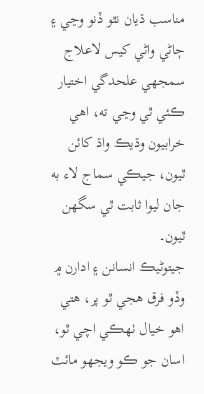مناسب ڌيان نٿو ڏنو وڃي ۽ ڄاڻي واڻي کيس لاعلاج سمجهي علحدگي اختيار ڪئي ٿي وڃي ته، اهي خرابيون وڌيڪ واڌ کائن ٿيون، جيڪي سماج لاء به جان ليوا ثابت ٿي سگهن ٿيون۔
جيتوڻيڪ انسانن ۽ ادارن ۾ وڏو فرق هجي ٿو پر، هتي اهو خيال ٺهڪي اچي ٿو، اسان جو ڪو ويجهو مائٽ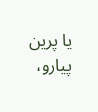يا پرين پيارو،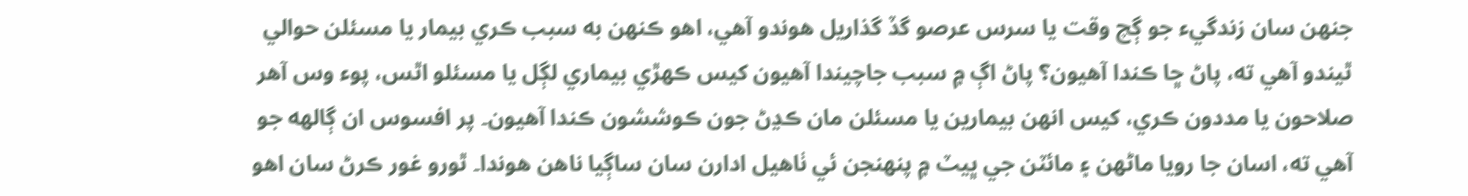جنهن سان زندگيء جو ڳچ وقت يا سرس عرصو گڏ گذاريل هوندو آهي، اهو ڪنهن به سبب ڪري بيمار يا مسئلن حوالي ٿيندو آهي ته، پاڻ ڇا ڪندا آهيون؟ پاڻ اڳ ۾ سبب جاچيندا آهيون کيس ڪهڙي بيماري لڳل يا مسئلو اٿس، پوء وس آهر صلاحون يا مددون ڪري، کيس انهن بيمارين يا مسئلن مان ڪڍڻ جون ڪوششون ڪندا آهيون۔ پر افسوس ان ڳالهه جو آهي ته، اسان جا رويا ماڻهن ۽ مائٽن جي ڀيٽ ۾ پنهنجن ئي ٺاهيل ادارن سان ساڳيا ناهن هوندا۔ ٿورو غور ڪرڻ سان اهو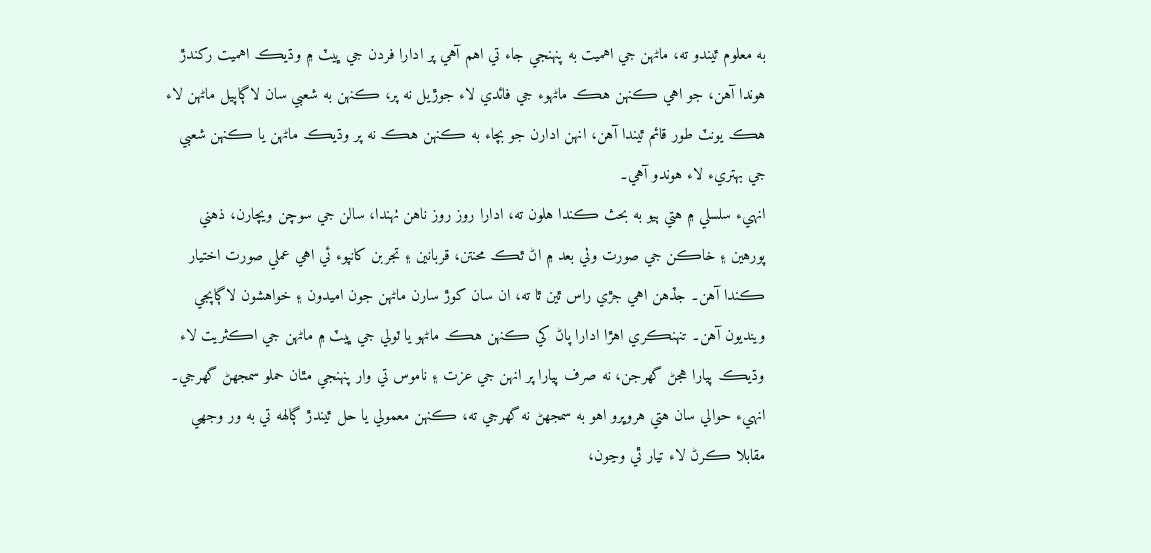به معلوم ٿيندو ته، ماڻهن جي اهميت به پنهنجي جاء تي اهم آهي پر ادارا فردن جي ڀيٽ ۾ وڌيڪ اهميت رکندڙ هوندا آهن، جو اهي ڪنهن هڪ ماڻهوء جي فائدي لاء جوڙيل نه پر، ڪنهن به شعبي سان لاڳاپيل ماڻهن لاء هڪ يونٽ طور قائم ٿيندا آهن، انهن ادارن جو بچاء به ڪنهن هڪ نه پر وڌيڪ ماڻهن يا ڪنهن شعبي جي بهتريء لاء هوندو آهي۔
انهيء سلسلي ۾ هتي ٻيو به بحث ڪندا هلون ته، ادارا روز روز ناهن ٺهندا، سالن جي سوچن ويچارن، ذهني پورهين ۽ خاڪن جي صورت وٺي بعد ۾ اڻ ٿڪ محنتن، قربانين ۽ تجربن کانپوء ئي اهي عملي صورت اختيار ڪندا آهن۔ جڏهن اهي جڙي راس ٿين ٿا ته، ان سان کوڙ سارن ماڻهن جون اميدون ۽ خواهشون لاڳاپجي وينديون آهن۔ تنهنڪري اهڙا ادارا پاڻ کي ڪنهن هڪ ماڻهو يا ٽولي جي ڀيٽ ۾ ماڻهن جي اڪثريت لاء وڌيڪ پيارا هجڻ گهرجن، نه صرف پيارا پر انهن جي عزت ۽ ناموس تي وار پنهنجي مٿان حملو سمجهڻ گهرجي۔ انهيء حوالي سان هتي هروڀرو اهو به سمجهڻ نه گهرجي ته، ڪنهن معمولي يا حل ٿيندڙ ڳالهه تي به ور وجهي مقابلا ڪرڻ لاء تيار ٿي وڃون،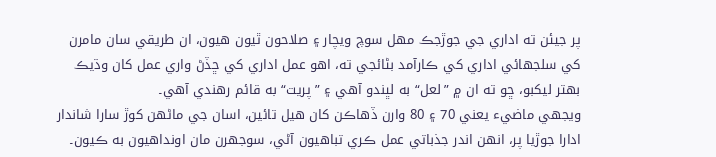پر جيئن ته اداري جي جوڙجڪ مهل سوچ ويچار ۽ صلاحون ٿيون هيون، ان طريقي سان مامرن کي سلجهائي اداري کي ڪارآمد بڻائجي ته، اهو عمل اداري کي ڇڏڻ واري عمل کان وڌيڪ بهتر ليکبو، ڇو ته ان ۾ ”لعل“ به لڀندو آهي ۽ ”پريت“ به قائم رهندي آهي۔
ويجهي ماضيء يعني 70 ۽ 80 وارن ڏهاڪن کان هيل تائين، اسان جي ماڻهن کوڙ سارا شاندار ادارا جوڙيا پر، انهن اندر جذباتي عمل ڪري تباهيون آڻي، سوجهرن مان اونداهيون به ڪيون۔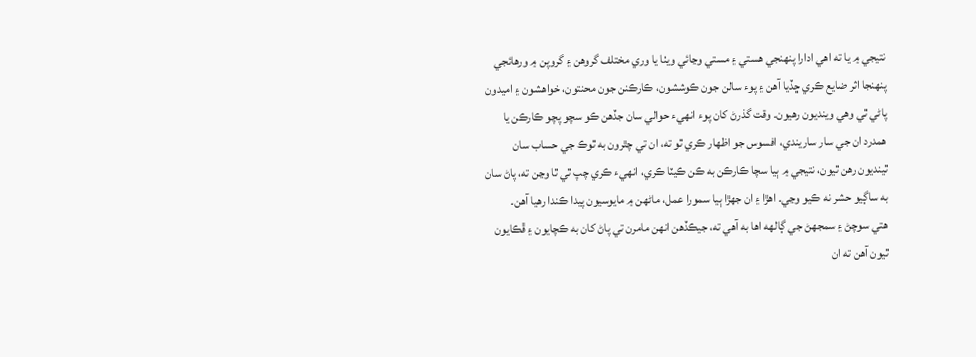نتيجي ۾ يا ته اهي ادارا پنهنجي هستي ۽ مستي وڃائي ويٺا يا وري مختلف گروهن ۽ گروپن ۾ ورهائجي پنهنجا اثر ضايع ڪري ڇڏيا آهن ۽ پوء سالن جون ڪوششون، ڪارڪنن جون محنتون، خواهشون ۽ اميدون پاڻي ٿي وهي وينديون رهيون۔ وقت گذرڻ کان پوء انهيء حوالي سان جڏهن ڪو سچو پچو ڪارڪن يا همدرد ان جي سار ساريندي، افسوس جو اظهار ڪري ٿو ته، ان تي چٿرون به ٿوڪ جي حساب سان ٿينديون رهن ٿيون، نتيجي ۾ ٻيا سچا ڪارڪن به ڪن ڪيٽا ڪري، انهيء ڪري چپ ٿي ٿا وڃن ته، پاڻ سان به ساڳيو حشر نه ڪيو وڃي۔ اهڙا ۽ ان جهڙا ٻيا سمورا عمل، ماڻهن ۾ مايوسيون پيدا ڪندا رهيا آهن۔
هتي سوچڻ ۽ سمجهڻ جي ڳالهه اها به آهي ته، جيڪڏهن انهن مامرن تي پاڻ کان به ڪچايون ۽ ڦڪايون ٿيون آهن ته ان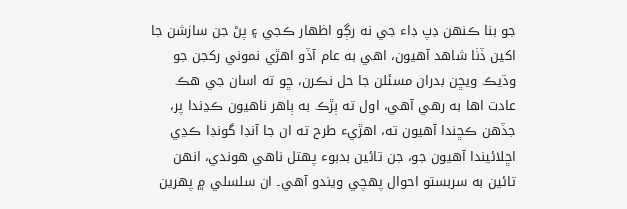جو بنا ڪنهن ڊپ ڊاء جي نه رڳو اظهار ڪجي ۽ پڻ جن سازشن جا اکين ڏٺا شاهد آهيون، اهي به عام آڏو اهڙي نموني رکجن جو وڌيڪ ويڇن بدران مسئلن جا حل نڪرن، ڇو ته اسان جي هڪ عادت اها به رهي آهي، اول ته ٻڙڪ به ٻاهر ناهيون ڪڍندا پر، جڏهن ڪڇندا آهيون ته، اهڙيء طرح ته ان جا آنڊا گونڊا ڪڍي اڇلائيندا آهيون جو، جن تائين بدبوء پهتل ناهي هوندي، انهن تائين به سربستو احوال پهچي ويندو آهي۔ ان سلسلي ۾ پهرين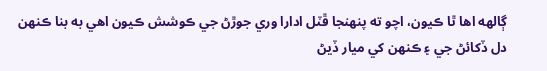ڳالهه اها ٿا ڪيون، اچو ته پنهنجا ڦٽل ادارا وري جوڙڻ جي ڪوشش ڪيون اهي به بنا ڪنهن دل ڏکائڻ جي ۽ ڪنهن کي ميار ڏيڻ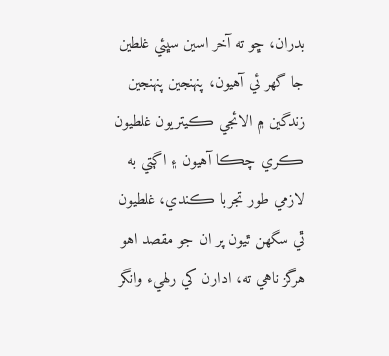بدران، ڇو ته آخر اسين سڀئي غلطين جا گهر ئي آهيون، پنهنجين پنهنجين زندگين ۾ الائجي ڪيتريون غلطيون ڪري چڪا آهيون ۽ اڳتي به لازمي طور تجربا ڪندي، غلطيون ٿي سگهن ٿيون پر ان جو مقصد اهو هرگز ناهي ته، ادارن کي رلهيء وانگر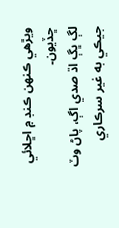ويڙهي ڪنهن ڪنڊ ۾ اڇلائي ڇڏيون۔
لڳ ڀڳ اڌ صدي اڳ، پاڻ وٽ جيڪي به غير سرڪاري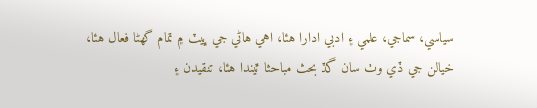سياسي، سماجي، علمي ۽ ادبي ادارا هئا، اهي هاڻي جي ڀيٽ ۾ تمام گهڻا فعال هئا، خيالن جي ڏي وٺ سان گڏ بحث مباحثا ٿيندا هئا، تنقيدن ۽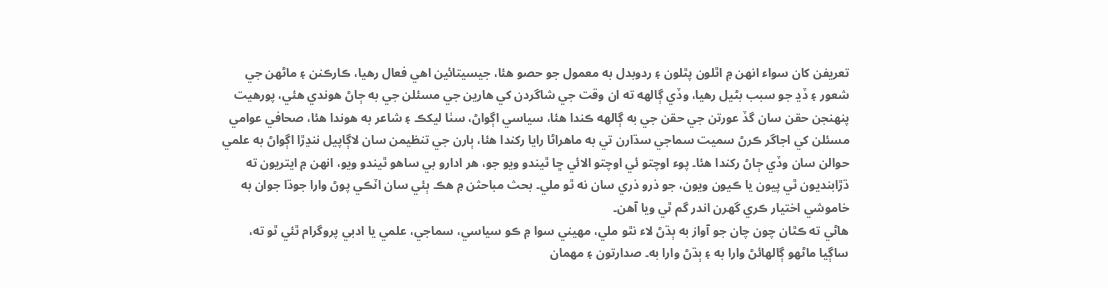تعريفن کان سواء انهن ۾ اٿلون پٿلون ۽ ردوبدل به معمول جو حصو هئا، جيسيتائين اهي فعال رهيا، ڪارڪنن ۽ ماڻهن جي شعور ۽ ڏڍ جو سبب بڻيل رهيا، وڏي ڳالهه ته ان وقت جي شاگردن کي هارين جي مسئلن جي به ڄاڻ هوندي هئي، پورهيت پنهنجن حقن سان گڏ عورتن جي حقن جي به ڳالهه ڪندا هئا، سياسي اڳواڻ، سٺا ليکڪ ۽ شاعر به هوندا هئا، صحافي عوامي مسئلن کي اجاگر ڪرڻ سميت سماجي سڌارن تي به ماهراڻا رايا رکندا هئا، ٻارن جي تنظيمن سان لاڳاپيل ننڍڙا اڳواڻ به علمي حوالن سان وڏي ڄاڻ رکندا هئا۔ پوء اوچتو ئي اوچتو الائي ڇا ٿيندو ويو جو، هر ادارو بي ساهو ٿيندو ويو، انهن ۾ ايتريون ته ڌڙابنديون ٿي پيون يا ڪيون ويون، جو ذرو ذري سان نه ٿو ملي۔ بحث مباحثن ۾ هڪ ٻئي سان اٽڪي پوڻ وارا جوڌا جوان به خاموشي اختيار ڪري گهرن اندر گم ٿي ويا آهن۔
هاڻي ته ڪٿان چون چان جو آواز به ٻڌڻ لاء نٿو ملي، مهيني سوا ۾ ڪو سياسي، سماجي، علمي يا ادبي پروگرام ٿئي ٿو ته، ساڳيا ماڻهو ڳالهائڻ وارا به ۽ ٻڌڻ وارا به۔ صدارتون ۽ مهمان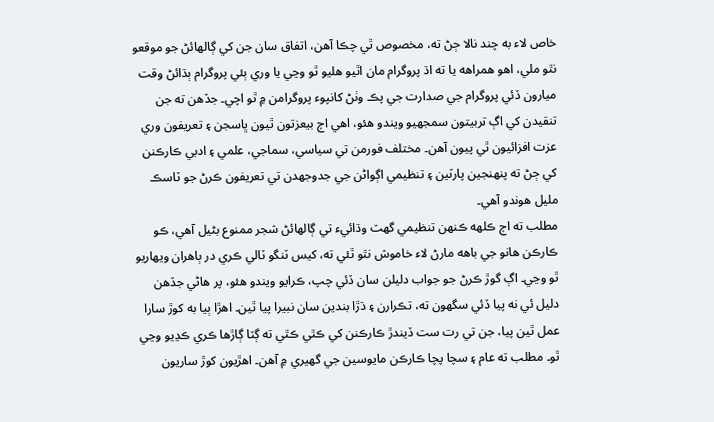خاص لاء به چند نالا ڄڻ ته، مخصوص ٿي چڪا آهن، اتفاق سان جن کي ڳالهائڻ جو موقعو نٿو ملي، اهو همراهه يا ته اڌ پروگرام مان اٿيو هليو ٿو وڃي يا وري ٻئي پروگرام ٻڌائڻ وقت ميارون ڏئي پروگرام جي صدارت جي پڪ وٺڻ کانپوء پروگرامن ۾ ٿو اچي۔ جڏهن ته جن تنقيدن کي اڳ تربيتون سمجهيو ويندو هئو، اهي اڄ بيعزتون ٿيون ڀاسجن ۽ تعريفون وري عزت افزائيون ٿي پيون آهن۔ مختلف فورمن تي سياسي، سماجي، علمي ۽ ادبي ڪارڪنن کي ڄڻ ته پنهنجين پارٽين ۽ تنظيمي اڳواڻن جي جدوجهدن تي تعريفون ڪرڻ جو ٽاسڪ مليل هوندو آهي۔
مطلب ته اڄ ڪلهه ڪنهن تنظيمي گهٽ وڌائيء تي ڳالهائڻ شجر ممنوع بڻيل آهي، ڪو ڪارڪن هانو جي باهه مارڻ لاء خاموش نٿو ٿئي ته، کيس ٽنگو ٽالي ڪري در ٻاهران ويهاريو ٿو وڃي۔ اڳ گوڙ ڪرڻ جو جواب دليلن سان ڏئي چپ، ڪرايو ويندو هئو، پر هاڻي جڏهن دليل ئي نه پيا ڏئي سگهون ته، تڪرارن ۽ ڌڙا بندين سان نبيرا پيا ٿين۔ اهڙا ٻيا به کوڙ سارا عمل ٿين پيا، جن تي رت ست ڏيندڙ ڪارڪنن کي ڪٿي ڪٿي ته ڳٽا ڳاڙها ڪري ڪڍيو وڃي ٿو۔ مطلب ته عام ۽ سچا پچا ڪارڪن مايوسين جي گهيري ۾ آهن۔ اهڙيون کوڙ ساريون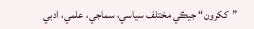”ککرون“ جيڪي مختلف سياسي، سماجي، علمي، ادبي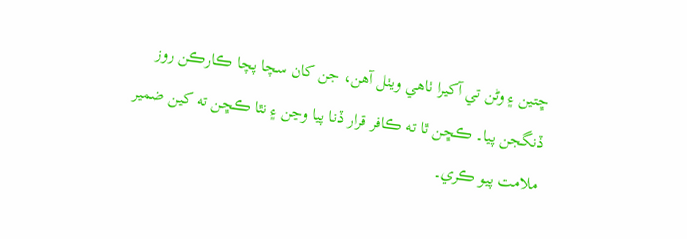ڇتين ۽ وڻن تي آکيرا ٺاهي ويٺل آهن، جن کان سچا پچا ڪارڪن روز ڏنگجن پيا۔ ڪڇن ٿا ته ڪافر قرار ڏنا پيا وڃن ۽ نٿا ڪڇن ته کين ضمير ملامت پيو ڪري۔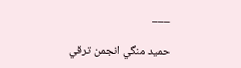___

حميد منگي انجمن ترقي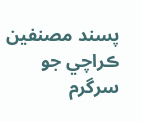پسند مصنفين ڪراچي جو سرگرم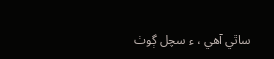ساٿي آهي ، ء سچل ڳوٺ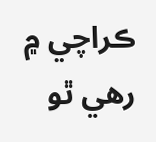ڪراچي ۾ رھي ٿو